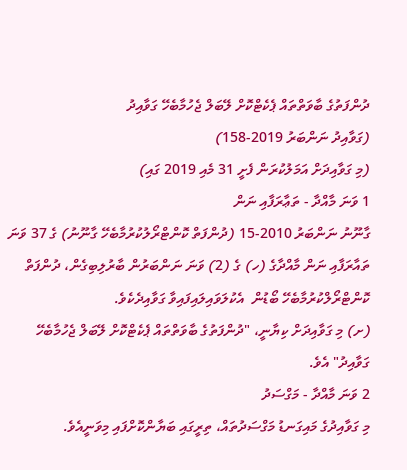ދުންފަތުގެ ބާވަތްތައް ޕެކެޓްކޮށް ލޭބަލް ޖެހުމާބެހޭ ގަވާއިދު
(ގަވާއިދު ނަންބަރު 2019-158)
(މި ގަވާއިދަށް އަމަލުކުރަން ފެށީ 31 މެއި 2019 ގައި)
1 ވަނަ މާއްދާ - ތަޢާރަފާއި ނަން
ގާނޫނު ނަންބަރު 2010-15 (ދުންފަތް ކޮންޓްރޯލުކުރުމާބެހޭ ގާނޫނު) ގެ 37 ވަނަ ތައާރަފާއި ނަން މާއްދާގެ (ހ) ގެ (2) ވަނަ ނަންބަރުން ބާރުލިބިގެން، ދުންފަތް ކޮންޓްރޯލްކުރުމާބެހޭ ބޯޑުން  އެކުލަވައިލައިފައިވާ ގަވާއިދެކެވެ.
(ށ) މި ގަވާއިދަށް ކިޔާނީ، "ދުންފަތުގެ ބާވަތްތައް ޕެކެޓްކޮށް ލޭބަލް ޖެހުމާބެހޭ ގަވާއިދު" އެވެ.
2 ވަނަ މާއްދާ - މަގްސަދު
މި ގަވާއިދުގެ މައިގަނޑު މަގްސަދުތައް، ތިރީގައި ބަޔާންކޮށްފައި މިވަނީއެވެ.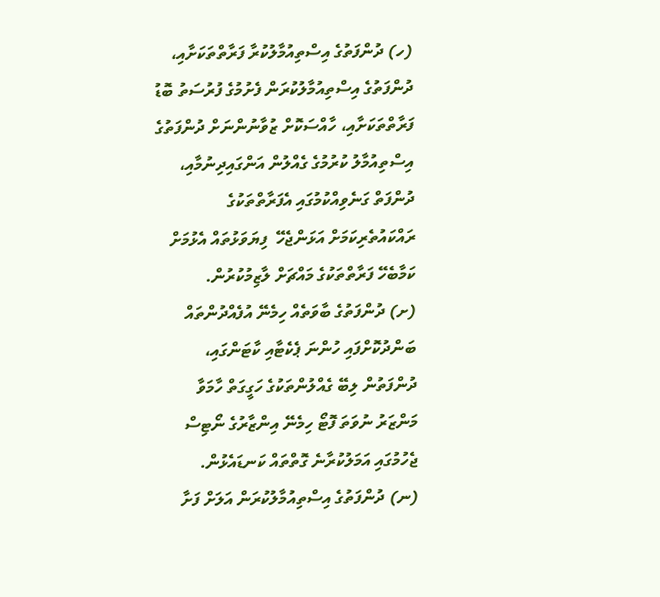(ހ) ދުންފަތުގެ އިސްތިއުމާލުކުރާ ފަރާތްތަކަށާއި، ދުންފަތުގެ އިސްތިއުމާލުކުރަން ފެށުމުގެ ފުރުސަތު ބޮޑު ފަރާތްތަކަށާއި، ހާއްސަކޮށް ޒުވާނުންނަށް ދުންފަތުގެ އިސްތިއުމާލު ކުރުމުގެ ގެއްލުން އަންގައިދިނުމާއި، ދުންފަތް ގަނެވިއްކުމުގައި އެފަރާތްތަކުގެ ރައްކައުތެރިކަމަށް އަޅަންޖެހޭ  ފިޔަވަޅުތައް އެޅުމަށް ކަމާބެހޭ ފަރާތްތަކުގެ މައްޗަށް ލާޒިމުކުރުން.
(ށ) ދުންފަތުގެ ބާވަތެއް ހިމެނޭ އުފެއްދުންތައް ބަންދުކޮށްފައި ހުންނަ ޕެކެޓާއި ކާޓަންގައި، ދުންފަތުން ލިބޭ ގެއްލުންތަކުގެ ހަގީގަތް ހާމަވާ މަންޒަރު ނުވަތަ ފޮޓޯ ހިމެނޭ އިންޒާރުގެ ނޯޓިސް ޖެހުމުގައި އަމަލުކުރާނެ ގޮތްތައް ކަނޑައެޅުން.
(ނ) ދުންފަތުގެ އިސްތިއުމާލުކުރަން އަލަށް ފަށާ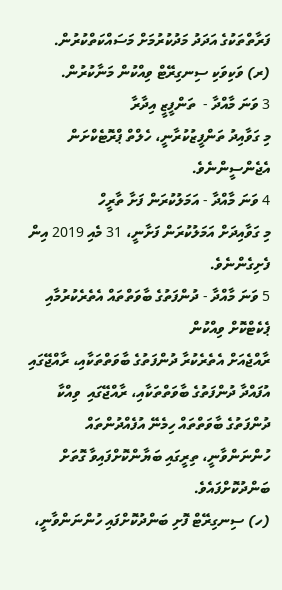ފަރާތްތަކުގެ އަދަދު މަދުކުރުމަށް މަސައްކަތްކުރުން.
(ރ) ވަކިވަކި ސިނގިރޭޓް ވިއްކުން މަނާކުރުން.
3 ވަނަ މާއްދާ -  ތަންފީޒީ އިދާރާ
މި ގަވާއިދު ތަންފީޒުކުރާނީ، ހެލްތް ޕްރޮޓެކްށަން އެޖެންސީންނެވެ.
4 ވަނަ މާއްދާ - އަމަލުކުރަން ފަށާ ތާރީހް
މި ގަވާއިދަށް އަމަލުކުރަން ފަށާނީ، 31 މެއި 2019 އިން ފެށިގެންނެވެ.
5 ވަނަ މާއްދާ - ދުންފަތުގެ ބާވަތްތައް އެތެރެކުރުމާއި ޕެކެޓްކޮށް ވިއްކުން
ރާއްޖެއަށް އެތެރެކުރާ ދުންފަތުގެ ބާވަތްތަކާއި، ރާއްޖޭގައި އުފައްދާ ދުންފަތުގެ ބާވަތްތަކާއި، ރާއްޖޭގައި  ވިއްކާ ދުންފަތުގެ ބާވަތްތައް ހިމެނޭ އުފެއްދުންތައް ހުންނަންވާނީ، ތިރީގައި ބަޔާންކޮށްފައިވާ ގޮތަށް  ބަންދުކޮށްފައެވެ.
(ހ) ސިނގިރޭޓް ފޮށި ބަންދުކޮށްފައި ހުންނަންވާނީ،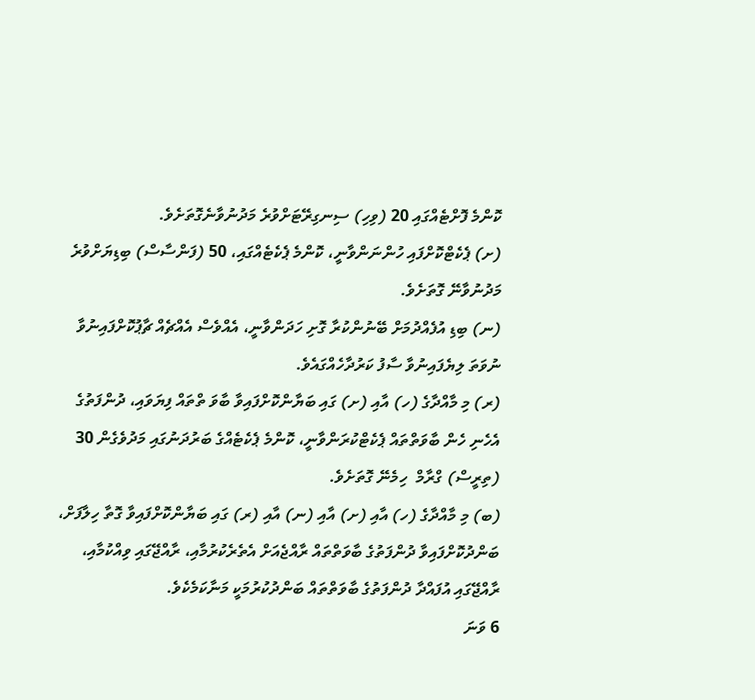ކޮންމެ ފޮށްޓެއްގައި 20 (ވިހި) ސިނގިރޭޓަށްވުރެ މަދުނުވާނެގޮތަށެވެ.
(ށ) ޕެކެޓްކޮށްފައި ހުންނަންވާނީ، ކޮންމެ ޕެކެޓެއްގައި، 50 (ފަންސާސް) ބިޑިޔަށްވުރެ މަދުނުވާނޭ ގޮތަށެވެ.
(ނ) ބިޑި އުފެއްދުމަށް ބޭނުންކުރާ ގޮށި ހަދަންވާނީ، އެއްވެސް އެއްޗެއް ޗާޕުކޮށްފައިނުވާ ނުވަތަ ލިޔެފައިނުވާ ސާފު ކަރުދާހެއްގައެވެ.
(ރ) މި މާއްދާގެ (ހ) އާއި (ށ) ގައި ބަޔާންކޮށްފައިވާ ބާވަ ތްތައް ފިޔަވައި، ދުންފަތުގެ އެހެނި ހެން ބާވަތްތައް ޕެކެޓްކުރަންވާނީ، ކޮންމެ ޕެކެޓެއްގެ ބަރުދަނުގައި މަދުވެގެން 30 (ތިރީސް) ގްރާމް  ހިމެނޭ ގޮތަށެވެ.
(ބ) މި މާއްދާގެ (ހ) އާއި (ށ) އާއި (ނ) އާއި (ރ) ގައި ބަޔާންކޮށްފައިވާ ގޮތާ ހިލާފަށް، ބަންދުކޮށްފައިވާ ދުންފަތުގެ ބާވަތްތައް ރާއްޖެއަށް އެތެރެކުރުމާއި، ރާއްޖޭގައި ވިއްކުމާއި، ރާއްޖޭގައި އުފައްދާ ދުންފަތުގެ ބާވަތްތައް ބަންދުކުރުމަކީ މަނާކަމެކެވެ.
6 ވަނަ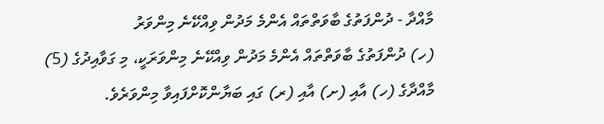މާއްދާ - ދުންފަތުގެ ބާވަތްތައް އެންމެ މަދުން ވިއްކޭނެ މިންވަރު
(ހ) ދުންފަތުގެ ބާވަތްތައް އެންމެ މަދުން ވިއްކޭނެ މިންވަރަކީ، މި ގަވާއިދުގެ (5) މާއްދާގެ (ހ) އާއި (ށ) އާއި (ރ) ގައި ބަޔާންކޮށްފައިވާ މިންވަރެވެ.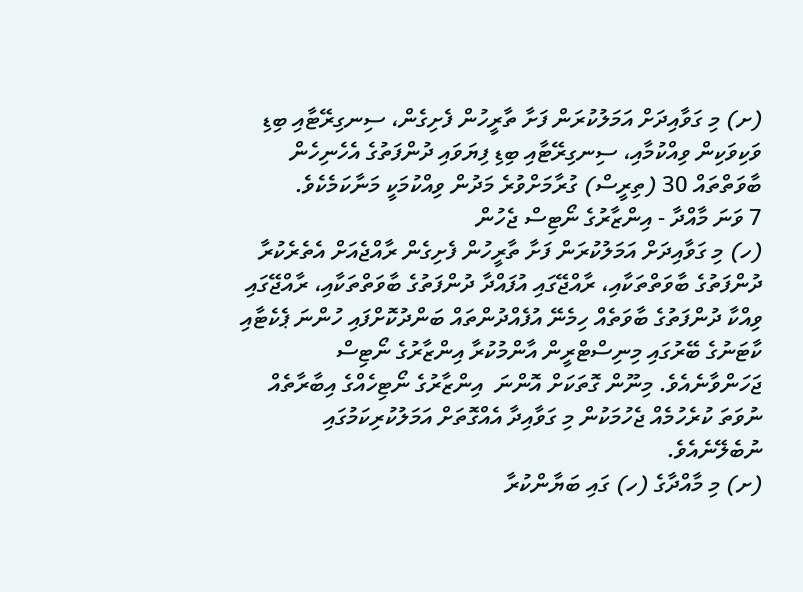(ށ) މި ގަވާއިދަށް އަމަލުކުރަން ފަށާ ތާރީހުން ފެށިގެން، ސިނގިރޭޓާއި ބިޑި ވަކިވަކިން ވިއްކުމާއި، ސިނގިރޭޓާއި ބިޑި ފިޔަވައި ދުންފަތުގެ އެހެނިހެން ބާވަތްތައް 30 (ތިރީސް) ގުރާމަށްވުރެ މަދުން ވިއްކުމަކީ މަނާކަމެކެވެ.
7 ވަނަ މާއްދާ - އިންޒާރުގެ ނޯޓިސް ޖެހުން
(ހ) މި ގަވާއިދަށް އަމަލުކުރަން ފަށާ ތާރީހުން ފެށިގެން ރާއްޖެއަށް އެތެރެކުރާ ދުންފަތުގެ ބާވަތްތަކާއި، ރާއްޖޭގައި އުފައްދާ ދުންފަތުގެ ބާވަތްތަކާއި، ރާއްޖޭގައި ވިއްކާ ދުންފަތުގެ ބާވަތެއް ހިމެނޭ އުފެއްދުންތައް ބަންދުކޮށްފައި ހުންނަ ޕެކެޓާއި ކާޓަނުގެ ބޭރުގައި މިނިސްޓްރީން އާންމުކުރާ އިންޒާރުގެ ނޯޓިސް ޖަހަންވާނެއެވެ. މިނޫން ގޮތަކަށް އޮންނަ  އިންޒާރުގެ ނޯޓިހެއްގެ އިބާރާތެއް ނުވަތަ ކުރެހުމެއް ޖެހުމަކުން މި ގަވާއިދާ އެއްގޮތަށް އަމަލުކުރިކަމުގައި ނުބެލޭނެއެވެ.
(ށ) މި މާއްދާގެ (ހ) ގައި ބަޔާންކުރާ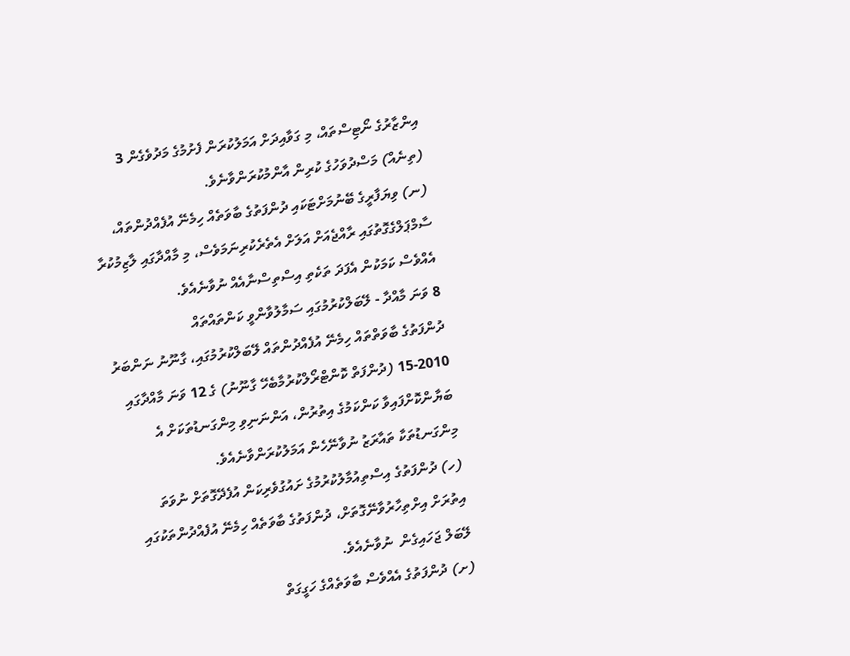އިންޒާރުގެ ނޯޓިސްތައް، މި ގަވާއިދަށް އަމަލުކުރަން ފެށުމުގެ މަދުވެގެން 3 (ތިނެއް) މަސްދުވަހުގެ ކުރިން އާންމުކުރަންވާނެވެ.
(ނ) ވިޔަފާރީގެ ބޭނުމަށްޓަކައި ދުންފަތުގެ ބާވަތެއް ހިމެނޭ އުފެއްދުންތައް، ސާމްޕަލްގެގޮތުގައި ރާއްޖެއަށް އަލަށް އެތެރެކުރިނަމަވެސް، މި މާއްދާގައި ލާޒިމުކުރާ އެއްވެސް ކަމަކުން އެފަދަ ތަކެތި އިސްތިސްނާއެއް ނުވާނެއެވެ.
8 ވަނަ މާއްދާ - ލޭބަލްކުރުމުގައި ސަމާލުވާންވީ ކަންތައްތައް
ދުންފަތުގެ ބާވަތްތައް ހިމެނޭ އުފެއްދުންތައް ލޭބަލްކުރުމުގައި، ގާނޫނު ނަންބަރު 2010-15 (ދުންފަތް ކޮންޓްރޯލްކުރުމާބެހޭ ގާނޫނު) ގެ 12 ވަނަ މާއްދާގައި ބަޔާންކޮށްފައިވާ ކަންކަމުގެ އިތުރުން، އަންނަނިވި މިންގަނޑުތަކަށް އެ މިންގަނޑުތަކާ ތައާރަޒު ނުވާނޭހެން އަމަލުކުރަންވާނެއެވެ.
(ހ) ދުންފަތުގެ އިސްތިއުމާލުކުރުމުގެ ށައުގުވެރިކަން އުފެދޭގޮތަށް ނުވަތަ އިތުރަށް އިށްތިހާރުވާނޭގޮތަށް، ދުންފަތުގެ ބާވަތެއް ހިމެނޭ އުފެއްދުންތަކުގައި ލޭބަލް ޖަހައިގެން  ނުވާނެއެވެ.
(ށ) ދުންފަތުގެ އެއްވެސް ބާވަތެއްގެ ހަގީގަތް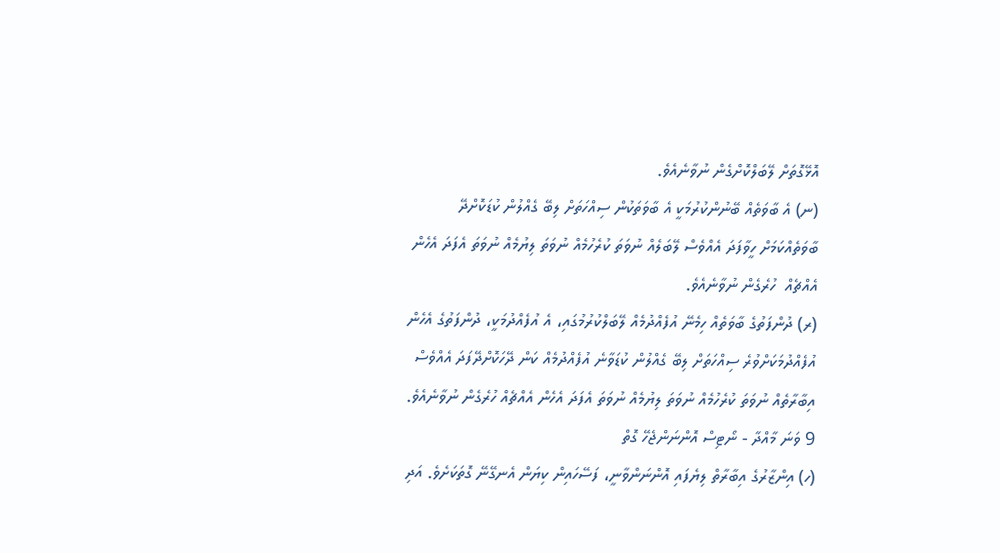އޮޅޭގޮތަށް ލޭބަލްކޮށްގެން ނުވާނެއެވެ.
(ނ) އެ ބާވަތެއް ބޭނުންކުރުމަކީ އެ ބާވަތަކުން ސިއްހަތަށް ލިބޭ ގެއްލުން ކުޑަކޮށްދޭ ބާވަތެއްކަމަށް ހީވާފަދަ އެއްވެސް ލޭބަލެއް ނުވަތަ ކުރެހުމެއް ނުވަތަ ލިޔުމެއް ނުވަތަ އެފަދަ އެހެން އެއްޗެއް  ހުރެގެން ނުވާނެއެވެ.
(ރ) ދުންފަތުގެ ބާވަތެއް ހިމެނޭ އުފެއްދުމެއް ލޭބަލްކުރުމުގައި، އެ އުފެއްދުމަކީ، ދުންފަތުގެ އެހެން އުފެއްދުމަކަށްވުރެ ސިއްހަތަށް ލިބޭ ގެއްލުން ކުޑަވާނެ އުފެއްދުމެއް ކަން ދޭހަކޮށްދޭފަދަ އެއްވެސް އިބާރާތެއް ނުވަތަ ކުރެހުމެއް ނުވަތަ ލިޔުމެއް ނުވަތަ އެފަދަ އެހެން އެއްޗެއް ހުރެގެން ނުވާނެއެވެ.
9 ވަނަ މާއްދާ - ނޯޓިސް އޮންނަންޖެހޭ ގޮތް
(ހ) އިންޒާރުގެ އިބާރާތް ލިޔެފައި އޮންނަންވާނީ، ފަސޭހައިން ކިޔަން އެނގޭނޭ ގޮތަކަށެވެ. އަދި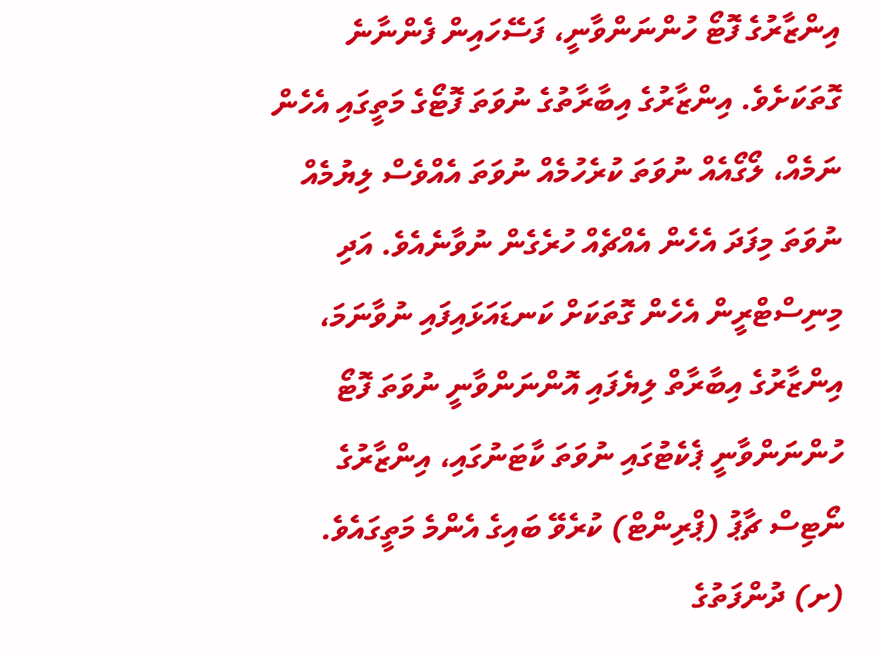އިންޒާރުގެ ފޮޓޯ ހުންނަންވާނީ، ފަސޭހައިން ފެންނާނެ ގޮތަކަށެވެ. އިންޒާރުގެ އިބާރާތުގެ ނުވަތަ ފޮޓޯގެ މަތީގައި އެހެން ނަމެއް، ލޯގޯއެއް ނުވަތަ ކުރެހުމެއް ނުވަތަ އެއްވެސް ލިޔުމެއް ނުވަތަ މިފަދަ އެހެން އެއްޗެއް ހުރެގެން ނުވާނެއެވެ. އަދި މިނިސްޓްރީން އެހެން ގޮތަކަށް ކަނޑައަޅައިފައި ނުވާނަމަ، އިންޒާރުގެ އިބާރާތް ލިޔެފައި އޮންނަންވާނީ ނުވަތަ ފޮޓޯ ހުންނަންވާނީ ޕެކެޓުގައި ނުވަތަ ކާޓަނުގައި، އިންޒާރުގެ ނޯޓިސް ޗާޕު (ޕްރިންޓް) ކުރެވޭ ބައިގެ އެންމެ މަތީގައެވެ.
(ށ) ދުންފަތުގެ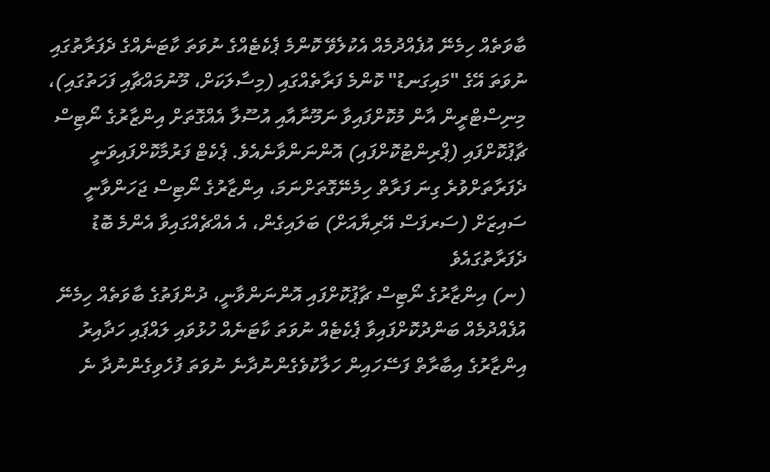ބާވަތެއް ހިމެނޭ އުފެއްދުމެއް އެކުލެވޭ ކޮންމެ ޕެކެޓެއްގެ ނުވަތަ ކާޓަނެއްގެ ދެފަރާތުގައި ނުވަތަ އޭގެ "މައިގަނޑު" ކޮންމެ ފަރާތެއްގައި (މިސާލަކަށް، މޫނުމައްޗާއި ފަހަތުގައި)، މިނިސްޓްރީން އާން މުކޮށްފައިވާ ނަމޫނާއާއި އުސޫލާ އެއްގޮތަށް އިންޒާރުގެ ނޯޓިސް ޗާޕުކޮށްފައި (ޕްރިންޓުކޮށްފައި) އޮންނަންވާނެއެވެ. ޕެކެޓް ފަރުމާކޮށްފައިވަނީ ދެފަރާތަށްވުރެ ގިނަ ފަރާތް ހިމެނޭގޮތަށްނަމަ، އިންޒާރުގެ ނޯޓިސް ޖަހަންވާނީ ސައިޒަށް (ސަރފަސް އޭރިޔާއަށް) ބަލައިގެން، އެ އެއްޗެއްގައިވާ އެންމެ ބޮޑު ދެފަރާތުގައެވެ
(ނ) އިންޒާރުގެ ނޯޓިސް ޗާޕުކޮށްފައި އޮންނަންވާނީ، ދުންފަތުގެ ބާވަތެއް ހިމެނޭ އުފެއްދުމެއް ބަންދުކޮށްފައިވާ ޕެކެޓެއް ނުވަތަ ކާޓަނެއް ހުޅުވައި ލައްޕައި ހަދާއިރު އިންޒާރުގެ އިބާރާތް ފަސޭހައިން ހަލާކުވެގެންނުދާނެ ނުވަތަ ފުހެވިގެންނުދާ ނެ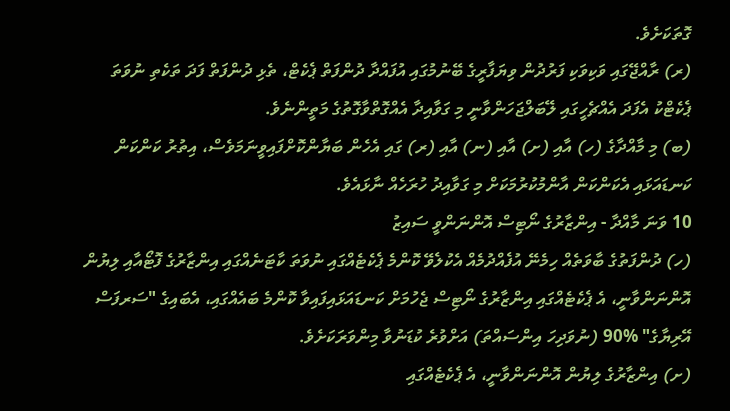ގޮތަކަށެވެ.
(ރ) ރާއްޖޭގައި ވަކިވަކި ފަރުދުން ވިޔަފާރީގެ ބޭނުމުގައި އުފައްދާ ދުންފަތް ޕެކެޓް، ތެޅި ދުންފަތް ފަދަ ތަކެތި ނުވަތަ ޕެކެޓްކު އެފަދަ އެއްޗެހީގައި ލޭބަލްޖަހަންވާނީ މި ގަވާއިދާ އެއްގޮތްވާގޮތުގެ މަތީންނެވެ.
(ބ) މި މާއްދާގެ (ހ) އާއި (ށ) އާއި (ނ) އާއި (ރ) ގައި އެހެން ބަޔާންކޮށްފައިވީނަމަވެސް، އިތުރު ކަންކަން ކަނޑައަޅައި އެކަންކަން އާންމުކުރުމަކަށް މި ގަވާއިދު ހުރަހެއް ނާޅައެވެ.
10 ވަނަ މާއްދާ - އިންޒާރުގެ ނޯޓިސް އޮންނަންވީ ސައިޒު
(ހ) ދުންފަތުގެ ބާވަތެއް ހިމެނޭ އުފެއްދުމެއް އެކުލެވޭ ކޮންމެ ޕެކެޓެއްގައި ނުވަތަ ކާޓަނެއްގައި އިންޒާރުގެ ފޮޓޯއާއި ލިޔުން އޮންނަންވާނީ، އެ ޕެކެޓެއްގައި އިންޒާރުގެ ނޯޓިސް ޖެހުމަށް ކަނޑައަޅައިފައިވާ ކޮންމެ ބައެއްގައި، އެބައިގެ "ސަރފަސް އޭރިޔާގެ" %90 (ނުވަދިހަ އިންސައްތަ) އަށްވުރެ ކުޑަނުވާ މިންވަރަކަށެވެ.
(ށ) އިންޒާރުގެ ލިޔުން އޮންނަންވާނީ، އެ ޕެކެޓެއްގައި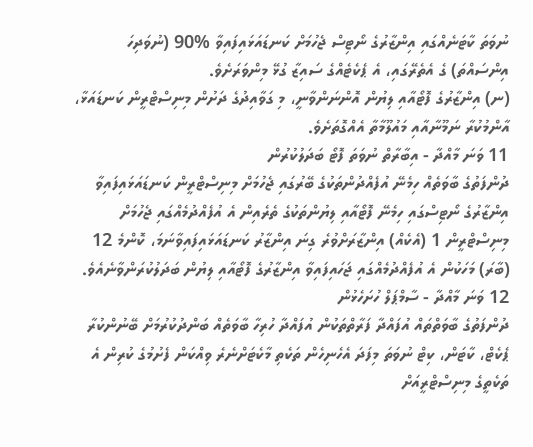ނުވަތަ ކާޓަނެއްގައި އިންޒާރުގެ ނޯޓިސް ޖެހުމަށް ކަނޑައަޅައިފައިވާ %90 (ނުވަދިހަ އިންސައްތަ) ގެ އެތެރޭގައި، އެ ޕެކެޓެއްގެ ސައިޒާ ގުޅޭ މިންވަރަށެވެ.
(ނ) އިންޒާރުގެ ފޮޓޯއާއި ލިޔުން އޮންނަންވާނީ، މި ގަވާއިދުގެ ދަށުން މިނިސްޓްރީން ކަނޑައަޅާ، އާންމުކުރާ ނަމޫނާއާއި މައުލޫމާތާ އެއްގޮތަށެވެ.
11 ވަނަ މާއްދާ - އިބާރާތް ނުވަތަ ފޮޓޯ ބަދަލުކުރުން
ދުންފަތުގެ ބާވަތެއް ހިމެނޭ އުފެއްދުންތަކުގެ ބޭރުގައި ޖެހުމަށް މިނިސްޓްރީން ކަނޑައަޅައިފައިވާ އިންޒާރުގެ ނޯޓިސްގައި ހިމެނޭ ފޮޓޯއާއި ލިޔުންތަކުގެ ތެރެއިން އެ އުފެއްދުމެއްގައި ޖެހުމަށް މިނިސްޓްރީން 1 (އެކެއް) އިންޒާރަށްވުރެ ގިނަ އިންޒާރު ކަނޑައަޅައިފައިވާނަމަ، ކޮންމެ 12 (ބާރަ) މަހަކުން އެ އުފެއްދުމެއްގައި ޖަހައިފައިވާ އިންޒާރުގެ ފޮޓޯއާއި ލިޔުން ބަދަލުކުރަންވާނެއެވެ.
12 ވަނަ މާއްދާ - ސާމްޕަލް ހުށަހެޅުން
ދުންފަތުގެ ބާވަތްތައް އުފައްދާ ފަރާތްތަކުން އުފައްދާ ހުރިހާ ބާވަތެއް ބަންދުކުރުމަށް ބޭނުންކުރާ ޕެކެޓް، ކާޓަން، ކިޓް ނުވަތަ މިފަދަ އެހެނިހެން ތަކެތި މާކެޓަށްނެރެ ވިއްކަން ފެށުމުގެ ކުރިން އެ ތަކެތީގެ މިނިސްޓްރީއަށް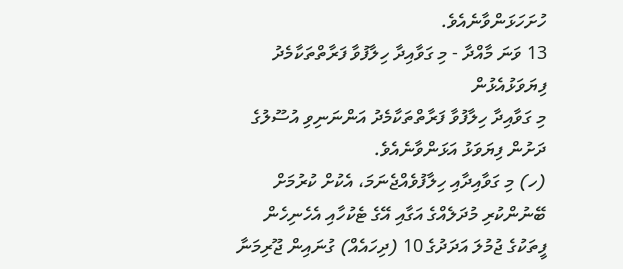ހުށަހަޅަންވާނެއެވެ.
13 ވަނަ މާއްދާ - މި ގަވާއިދާ ހިލާފުވާ ފަރާތްތަކާމެދު ފިޔަވަޅުއެޅުން
މި ގަވާއިދާ ހިލާފުވާ ފަރާތްތަކާމެދު އަންނަނިވި އުސޫލުގެ ދަށުން ފިޔަވަޅު އަޅަންވާނެއެވެ.
(ހ) މި ގަވާއިދާއި ހިލާފުވެއްޖެނަމަ، އެކުށް ކުރުމަށް ބޭނުންކުރި މުދަލެއްގެ އަގާއި އޭގެ ޓެކުހާއި އެހެނިހެން ފީތަކުގެ ޖުމުލަ އަދަދުގެ 10 (ދިހައެއް) ގުނައިން ޖޫރިމަނާ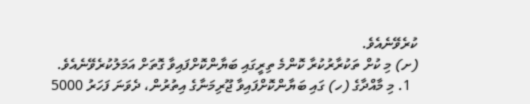ކުރެވޭނެއެވެ.
(ށ) މި ކުށް ތަކުރާރުކުރާ ކޮންމެ ތިރީގައި ބަޔާންކޮށްފައިވާ ގޮތަށް އަމަލުކުރެވޭނެއެވެ.
  1. މި މާއްދާގެ (ހ) ގައި ބަޔާންކޮށްފައިވާ ޖޫރިމަނާގެ އިތުރުން، ދެވަނަ ފަހަރު 5000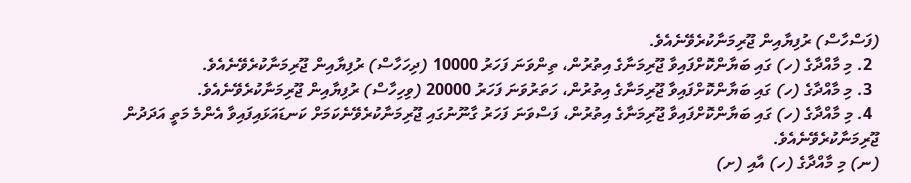(ފަސްހާސް) ރުފިޔާއިން ޖޫރިމަނާކުރެވޭނެއެވެ.
  2. މި މާއްދާގެ (ހ) ގައި ބަޔާންކޮށްފައިވާ ޖޫރިމަނާގެ އިތުރުން، ތިންވަނަ ފަހަރު 10000 (ދިހަހާސް) ރުފިޔާއިން ޖޫރިމަނާކުރެވޭނެއެވެ.
  3. މި މާއްދާގެ (ހ) ގައި ބަޔާންކޮށްފައިވާ ޖޫރިމަނާގެ އިތުރުން، ހަތަރުވަނަ ފަހަރު 20000 (ވިހިހާސް) ރުފިޔާއިން ޖޫރިމަނާކުރެވޭނެއެވެ.
  4. މި މާއްދާގެ (ހ) ގައި ބަޔާންކޮށްފައިވާ ޖޫރިމަނާގެ އިތުރުން، ފަސްވަނަ ފަހަރު ގާނޫނުގައި ޖޫރިމަނާކުރެވޭނެކަމަށް ކަނޑައަޅައިފައިވާ އެންމެ މަތީ އަދަދުން ޖޫރިމަނާކުރެވޭނެއެވެ.
(ނ) މި މާއްދާގެ (ހ) އާއި (ށ)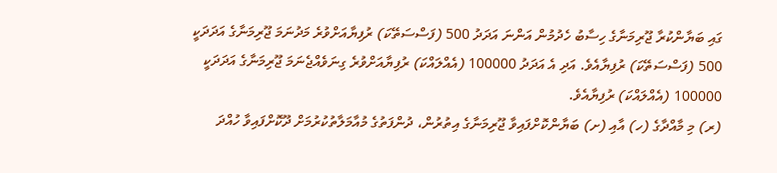ގައި ބަޔާންކުރާ ޖޫރިމަނާގެ ހިސާބު ހެދުމުން އަންނަ އަދަދު 500 (ފަސްސަތޭކަ) ރުފިޔާއަށްވުރެ މަދުނަމަ ޖޫރިމަނާގެ އަދަދަކީ 500 (ފަސްސަތޭކަ) ރުފިޔާއެވެ. އަދި އެ އަދަދު 100000 (އެއްލައްކަ) ރުފިޔާއަށްވުރެ ގިނަވެއްޖެނަމަ ޖޫރިމަނާގެ އަދަދަކީ 100000 (އެއްލައްކަ) ރުފިޔާއެވެ.
(ރ) މި މާއްދާގެ (ހ) އާއި (ށ) ބަޔާންކޮށްފައިވާ ޖޫރިމަނާގެ އިތުރުން، ދުންފަތުގެ މުއާމަލާތުކުރުމަށް ދޫކޮށްފައިވާ ހުއްދަ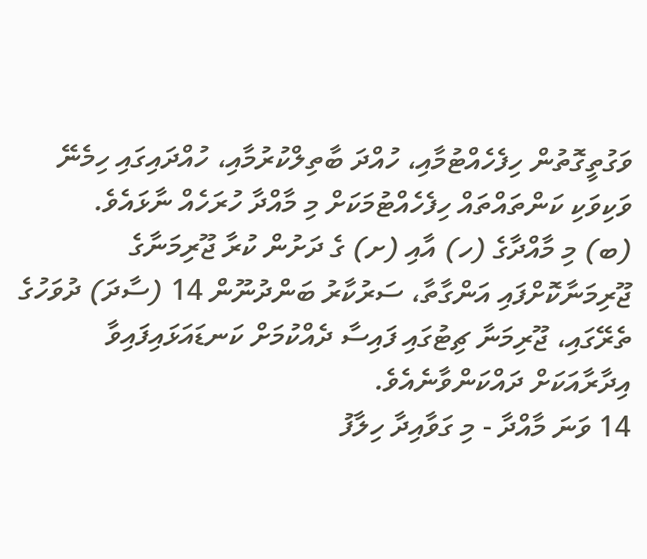ވަގުތީގޮތުން ހިފެހެއްޓުމާއި، ހުއްދަ ބާތިލްކުރުމާއި، ހުއްދައިގައި ހިމެނޭ ވަކިވަކި ކަންތައްތައް ހިފެހެއްޓުމަކަށް މި މާއްދާ ހުރަހެއް ނާޅައެވެ.
(ބ) މި މާއްދާގެ (ހ) އާއި (ށ) ގެ ދަށުން ކުރާ ޖޫރިމަނާގެ ޖޫރިމަނާކޮށްފައި އަންގާތާ، ސަރުކާރު ބަންދުނޫން 14 (ސާދަ) ދުވަހުގެ ތެރޭގައި، ޖޫރިމަނާ ޗިޓުގައި ފައިސާ ދެއްކުމަށް ކަނޑައަޅައިފައިވާ އިދާރާއަކަށް ދައްކަންވާނެއެވެ.
14 ވަނަ މާއްދާ - މި ގަވާއިދާ ހިލާފު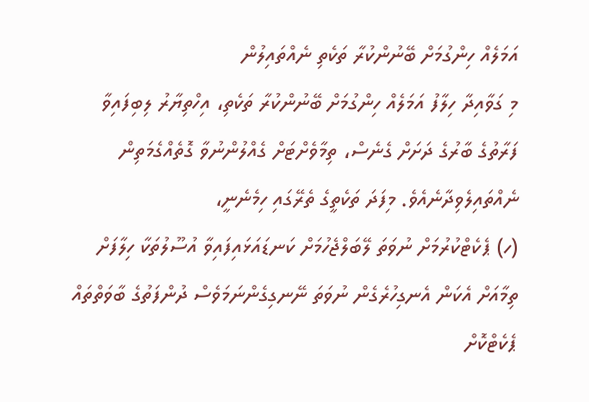އަމަލެއް ހިންގުމަށް ބޭނުންކުރާ ތަކެތި ނެއްތައިލުން
މި ގަވާއިދާ ހިލާފު އަމަލެއް ހިންގުމަށް ބޭނުންކުރާ ތަކެތި، އިހްތިޔާރު ލިބިފައިވާ ފަރާތުގެ ބާރުގެ ދަށަށް ގެނެސް، ތިމާވެށްޓަށް ގެއްލުންނުވާ ގޮތެއްގެމަތިން ނެއްތައިލެވިދާނެއެވެ. މިފަދަ ތަކެތީގެ ތެރޭގައި ހިމެނެނީ،
(ހ) ޕެކެޓްކުރުމަށް ނުވަތަ ލޭބަލްޖެހުމަށް ކަނޑައަޅައިފައިވާ އުސޫލުތަކާ ހިލާފަށް ތިމާއަށް އެކަން އެނގިހުރެގެން ނުވަތަ ނޭނގިގެންނަމަވެސް ދުންފަތުގެ ބާވަތްތައް ޕެކެޓްކޮށް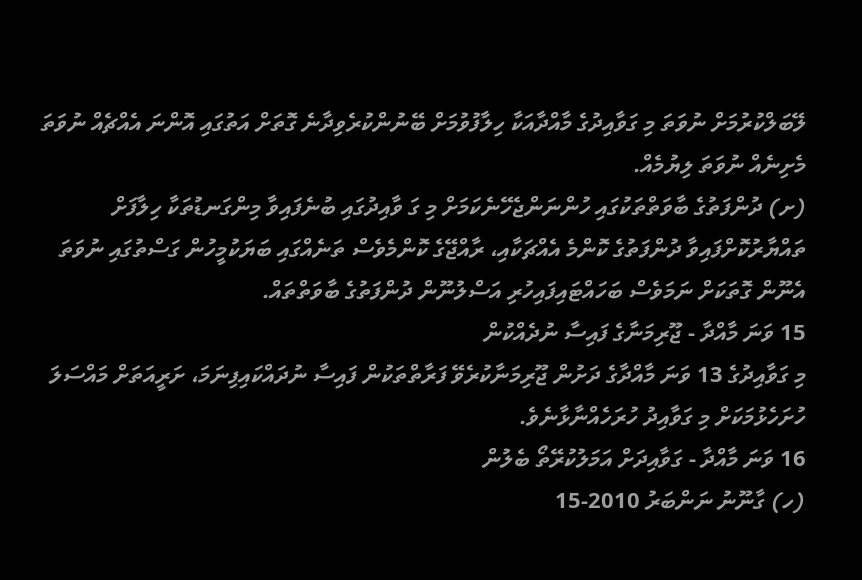ލޭބަލްކުރުމަށް ނުވަތަ މި ގަވާއިދުގެ މާއްދާއަކާ ހިލާފުވުމަށް ބޭނުންކުރެވިދާނެ ގޮތަށް އަތުގައި އޮންނަ އެއްޗެއް ނުވަތަ މެށިނެއް ނުވަތަ ލިޔުމެއް.
(ށ) ދުންފަތުގެ ބާވަތްތަކުގައި ހުންނަންޖެހޭނެކަމަށް މި ގަ ވާއިދުގައި ބުނެފައިވާ މިންގަނޑުތަކާ ހިލާފަށް ތައްޔާރުކޮށްފައިވާ ދުންފަތުގެ ކޮންމެ އެއްޗަކާއި، ރާއްޖޭގެ ކޮންމެވެސް ތަނެއްގައި ބަޔަކުމީހުން ގަސްތުގައި ނުވަތަ އެނޫން ގޮތަކަށް ނަމަވެސް ބަހައްޓައިފައިހުރި އަސްލުނޫން ދުންފަތުގެ ބާވަތްތައް.
15 ވަނަ މާއްދާ - ޖޫރިމަނާގެ ފައިސާ ނުދެއްކުން
މި ގަވާއިދުގެ 13 ވަނަ މާއްދާގެ ދަށުން ޖޫރިމަނާކުރެވޭ ފަރާތްތަކުން ފައިސާ ނުދައްކައިފިނަމަ، ށަރީއަތަށް މައްސަލަ ހުށަހެޅުމަކަށް މި ގަވާއިދު ހުރަހެއްނާޅާނެވެ.
16 ވަނަ މާއްދާ - ގަވާއިދަށް އަމަލުކުރޭތޯ ބެލުން
(ހ) ގާނޫނު ނަންބަރު 2010-15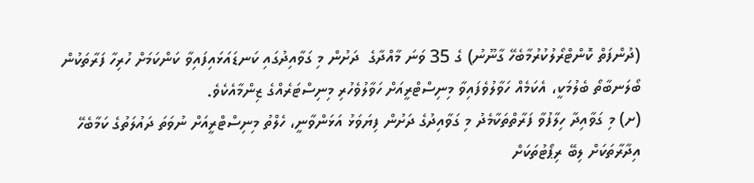(ދުންފަތް ކޮންޓްރޯލުކުރުމާބެހޭ ގާނޫނު) ގެ 35 ވަނަ މާއްދާގެ  ދަށުން މި ގަވާއިދުގައި ކަނޑައަޅައިފައިވާ ކަންކަމަށް ހުރިހާ ފަރާތަކުން ބޯލަނބާތޯ ބެލުމަކީ، އެކަމެއް ހަވާލުވެފައިވާ މިނިސްޓްރީއަށް ހަވާލުވެހުރި މިނިސްޓަރެއްގެ ޒިންމާއެކެވެ.
(ށ) މި ގަވާއިދާ ހިލާފުވާ ފަރާތްތަކާމެދު މި ގަވާއިދުގެ ދަށުން ފިޔަވަޅު އަޅަންވާނީ، ހެލްތު މިނިސްޓްރީއަށް ނުވަތަ ދައުލަތުގެ ކަމާބެހޭ އިދާރާތަކަށް ލިބޭ ރިޕޯޓުތަކަށް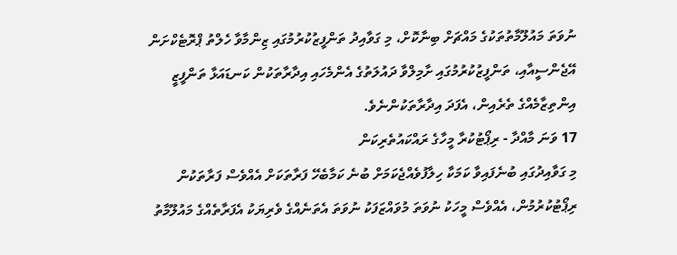ނުވަތަ މައުލޫމާތުތަކުގެ މައްޗަށް ބިނާކޮށް، މި ގަވާއިދު ތަންފީޒުކުރުމުގައި ޒިންމާވާ ހެލްތު ޕްރޮޓެކްށަން އޭޖެންސީއާއި، ތަންފީޒުކުރުމުގައި ށާމިލްވާ ދައުލަތުގެ އެންމެހައި އިދާރާތަކުން ކަނޑައަޅާ ތަންފީޒީ އިންތިޒާމެއްގެ ތެރެއިން، އެފަދަ އިދާރާތަކުންނެވެ.
17 ވަނަ މާއްދާ - ރިޕޯޓުކުރާ މީހާގެ ރައްކައުތެރިކަން
މި ގަވާއިދުގައި ބުނެފައިވާ ކަމަކާ ހިލާފުވެއްޖެކަމަށް ބުނެ ކަމާބެހޭ ފަރާތަކަށް އެއްވެސް ފަރާތަކުން ރިޕޯޓުކުރުމުން، އެއްވެސް މީހަކު ނުވަތަ މުވައްޒަފަކު ނުވަތަ އެތަނެއްގެ ވެރިޔަކު އެފަރާތެއްގެ މައުލޫމާތު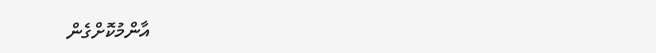އާންމުކޮށްގެން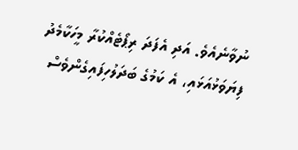ނުވާނެއެވެ. އަދި އެފަދަ ރިޕޯޓެއްކުރާ މީހަކާމެދު ފިޔަވަޅުއަޅައި، އެ ކަމުގެ ބަދަލުހިފައިގެންވެސް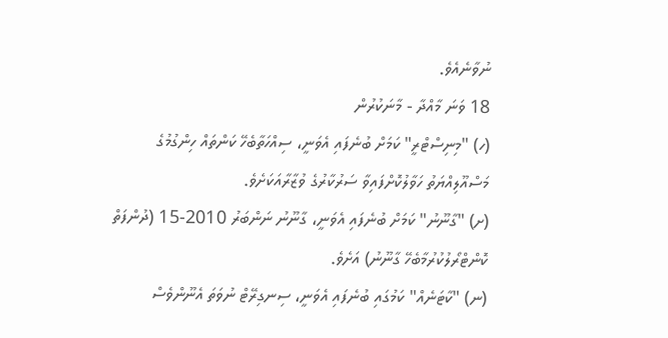ނުވާނެއެވެ.
18 ވަނަ މާއްދާ - މާނަކުރުން
(ހ) "މިނިސްޓްރީ" ކަމަށް ބުނެފައި އެވަނީ، ސިއްހަތާބެހޭ ކަންތައް ހިންގުމުގެ މަސްއޫލިއްޔަތު ހަވާލުކޮށްފައިވާ ސަރުކާރުގެ ވުޒާރާއަކަށެވެ.
(ށ) "ގާނޫނު" ކަމަށް ބުނެފައި އެވަނީ، ގާނޫނު ނަންބަރު 2010-15 (ދުންފަތް ކޮންޓްރޯލުކުރުމާބެހޭ ގާނޫނު) އަށެވެ.
(ނ) "ކާޓަނެއް" ކަމުގައި ބުނެފައި އެވަނީ، ސިނގިރޭޓް ނުވަތަ އެނޫންވެސް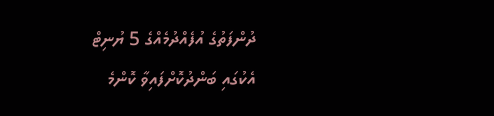ދުންފަތުގެ އުފެއްދުމެއްގެ 5 ޔުނިޓް އެކުގައި ބަންދުކޮށްފައިވާ ކޮންމެ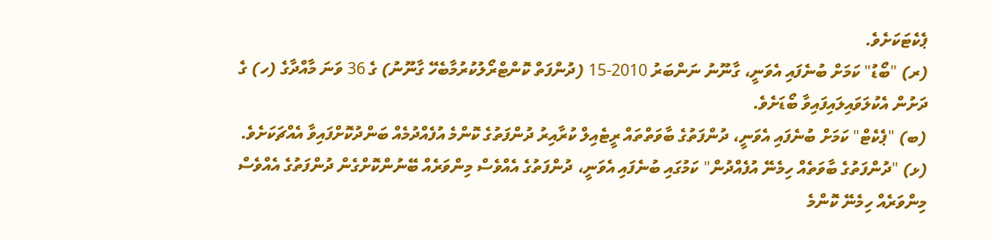ޕެކެޓަކަށެވެ.
(ރ) "ބޯޑު" ކަމަށް ބުނެފައި އެވަނީ، ގާނޫނު ނަންބަރު 2010-15 (ދުންފަތް ކޮންޓްރޯލުކުރުމާބެހޭ ގާނޫނު) ގެ 36 ވަނަ މާއްދާގެ (ހ) ގެ ދަށުން އެކުލަވައިލައިފައިވާ ބޯޑަށެވެ.
(ބ) "ޕެކެޓް" ކަމަށް ބުނެފައި އެވަނީ، ދުންފަތުގެ ބާވަތްތައް ރީޓެއިލް ކުރާއިރު ދުންފަތުގެ ކޮންމެ އުފެއްދުމެއް ބަންދުކޮށްފައިވާ އެއްޗަކަށެވެ.
(ޅ) "ދުންފަތުގެ ބާވަތެއް ހިމެނޭ އުފެއްދުން" ކަމުގައި ބުނެފައި އެވަނީ، ދުންފަތުގެ އެއްވެސް މިންވަރެއް ބޭނުންކޮށްގެން ދުންފަތުގެ އެއްވެސް މިންވަރެއް ހިމެނޭ ކޮންމެ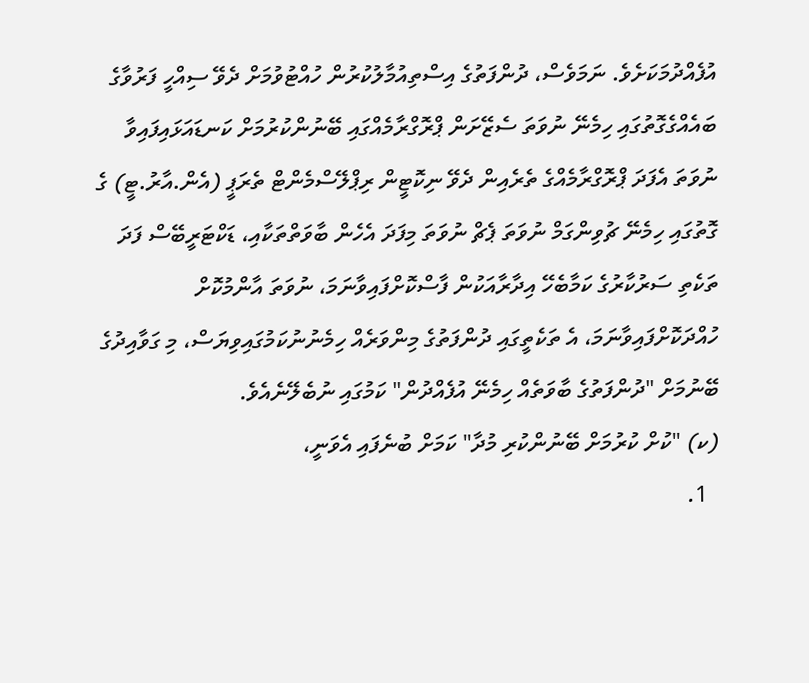އުފެއްދުމަކަށެވެ. ނަމަވެސް، ދުންފަތުގެ އިސްތިއުމާލުކުރުން ހުއްޓުވުމަށް ދެވޭ ސިއްހީ ފަރުވާގެ ބައެއްގެގޮތުގައި ހިމެނޭ ނުވަތަ ސެޒޭށަން ޕްރޮގްރާމެއްގައި ބޭނުންކުރުމަށް ކަނޑައަޅައިފައިވާ ނުވަތަ އެފަދަ ޕްރޮގްރާމެއްގެ ތެރެއިން ދެވޭ ނިކޮޓީން ރިޕްލޭސްމެންޓް ތެރަޕީ (އެން.އާރު.ޓީ) ގެ ގޮތުގައި ހިމެނޭ ޗުވިންގަމް ނުވަތަ ޕެޗް ނުވަތަ މިފަދަ އެހެން ބާވަތްތަކާއި، ޑަކްޓަރީބޭސް ފަދަ ތަކެތި ސަރުކާރުގެ ކަމާބެހޭ އިދާރާއަކުން ފާސްކޮށްފައިވާނަމަ، ނުވަތަ އާންމުކޮށް ހުއްދަކޮށްފައިވާނަމަ، އެ ތަކެތީގައި ދުންފަތުގެ މިންވަރެއް ހިމެނުނުކަމުގައިވިޔަސް، މި ގަވާއިދުގެ ބޭނުމަށް "ދުންފަތުގެ ބާވަތެއް ހިމެނޭ އުފެއްދުން" ކަމުގައި ނުބެލޭނެއެވެ.
(ކ) "ކުށް ކުރުމަށް ބޭނުންކުރި މުދާ" ކަމަށް ބުނެފައި އެވަނީ،
  1.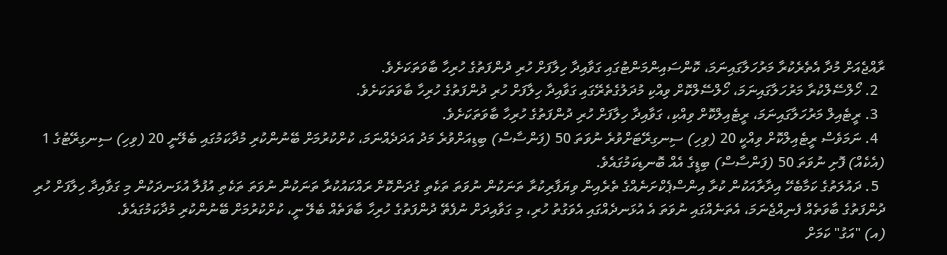ރާއްޖެއަށް މުދާ އެތެރެކުރާ މަރުހަލާގައިނަމަ، ކޮންސައިންމަންޓުގައި ގަވާއިދާ ހިލާފަށް ހުރި ދުންފަތުގެ ހުރިހާ ބާވަތަކަށެވެ.
  2. ހޯލްސޭލްކުރާ މަރުހަލާގައިނަމަ، ހޯލްސޭލްކޮށް ވިއްކި މުދަލުގެތެރޭގައި ގަވާއިދާ ހިލާފަށް ހުރި ދުންފަތުގެ ހުރިހާ ބާވަތަކަށެވެ.
  3. ރީޓެއިލް މަރުހަލާގައިނަމަ، ރީޓެއިލްކޮށް ވިއްކި، ގަވާއިދާ ހިލާފަށް ހުރި ދުންފަތުގެ ހުރިހާ ބާވަތަކަށެވެ.
  4. ނަމަވެސް ރީޓެއިލްކޮށް ވިއްކީ 20 (ވިހި) ސިނގިރޭޓަށްވުރެ ނުވަތަ 50 (ފަންސާސް) ބިޑިއަށްވުރެ މަދު އަދަދެއްނަމަ، ކުށްކުރުމަށް ބޭނުންކުރި މުދާކަމުގައި ބެލޭނީ 20 (ވިހި) ސިނގިރޭޓުގެ 1 (އެކެއް) ފޮށި ނުވަތަ 50 (ފަންސާސް) ބިޑީގެ އެއް ބޮނޑިކަމުގައެވެ.
  5. ދައުލަތުގެ ކަމާބެހޭ އިދާރާއަކުން ކުރާ އިންސްޕެކްށަނެއްގެ ތެރެއިން ވިޔަފާރިކުރާ ތަނަކުން ނުވަތަ ތަކެތި ގުދަންކޮށް ރައްކައުކުރާ ތަނަކުން ނުވަތަ ތަކެތި އުފުލާ އުޅަނދަކުން މި ގަވާއިދާ ހިލާފަށް ހުރި ދުންފަތުގެ ބާވަތެއް ފެނިއްޖެނަމަ، އެތަނެއްގައި ނުވަތަ އެ އުޅަނދެއްގައި އެވަގުތު ހުރި، މި ގަވާއިދަށް ނުފެތޭ ދުންފަތުގެ ހުރިހާ ބާވަތެއް ބެލޭ ނީ، ކުށްކުރުމަށް ބޭނުންކުރި މުދާކަމުގައެވެ.
(އ) "އަގު" ކަމަށް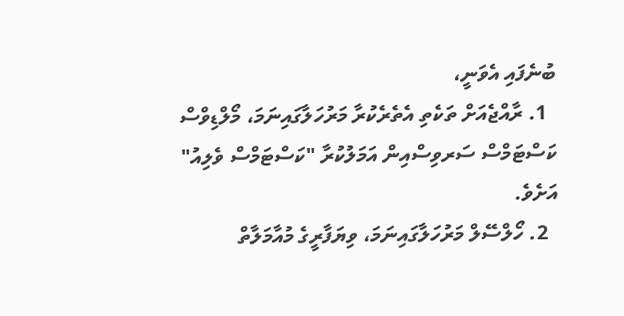ބުނެފައި އެވަނީ،
  1. ރާއްޖެއަށް ތަކެތި އެތެރެކުރާ މަރުހަލާގައިނަމަ، މޯލްޑިވްސް ކަސްޓަމްސް ސަރވިސްއިން އަމަލުކުރާ "ކަސްޓަމްސް ވެލިއު" އަށެވެ.
  2. ހޯލްސޭލް މަރުހަލާގައިނަމަ، ވިޔަފާރީގެ މުއާމަލާތް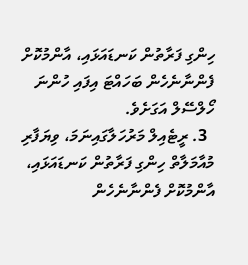ހިންގި ފަރާތުން ކަނޑައަޅައި، އާންމުކޮށް ފެންނާނެހެން ބަހައްޓަ އިފައި ހުންނަ ހޯލްސޭލް އަގަށެވެ.
  3. ރީޓެއިލް މަރުހަލާގައިނަމަ، ވިޔަފާރި މުއާމަލާތް ހިންގި ފަރާތުން ކަނޑައަޅައި، އާންމުކޮށް ފެންނާނެހެން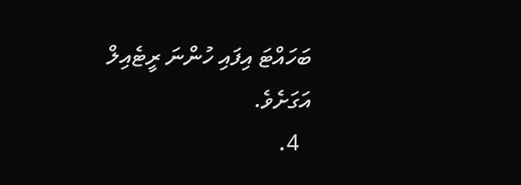ބަހައްޓަ އިފައި ހުންނަ ރީޓެއިލް އަގަށެވެ.
  4.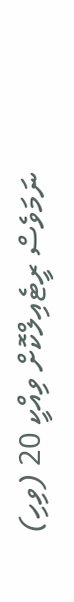ނަމަވެސް ރީޓެއިލްކޮށް ވިއްކީ 20 (ވިހި)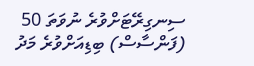ސިނގިރޭޓަށްވުރެ ނުވަތަ 50 (ފަންސާސް) ބިޑިއަށްވުރެ މަދު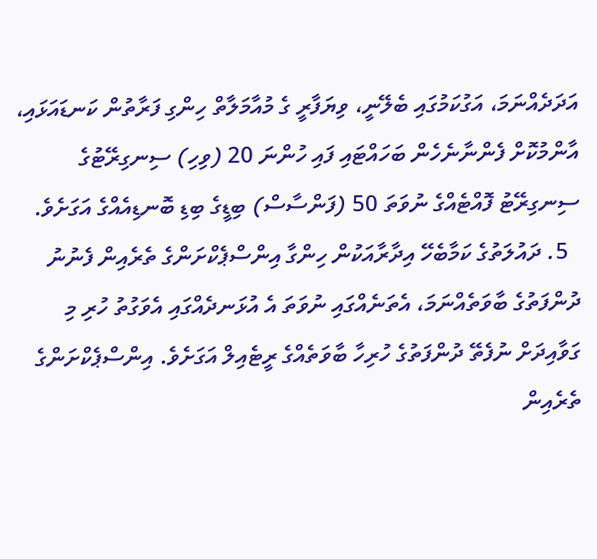އަދަދެއްނަމަ، އަގުކަމުގައި ބެލޭނީ، ވިޔަފާރީ ގެ މުއާމަލާތް ހިންގި ފަރާތުން ކަނޑައަޅައި، އާންމުކޮށް ފެންނާނެހެން ބަހައްޓައި ފައި ހުންނަ 20 (ވިހި) ސިނގިރޭޓުގެ ސިނގިރޭޓު ފޮއްޓެއްގެ ނުވަތަ 50 (ފަންސާސް) ބިޑީގެ ބިޑި ބޮނޑިއެއްގެ އަގަށެވެ.
  5. ދައުލަތުގެ ކަމާބެހޭ އިދާރާއަކުން ހިންގާ އިންސްޕެކްށަންގެ ތެރެއިން ފެނުނު ދުންފަތުގެ ބާވަތެއްނަމަ، އެތަނެއްގައި ނުވަތަ އެ އުޅަނދެއްގައި އެވަގުތު ހުރި މި ގަވާއިދަށް ނުފެތޭ ދުންފަތުގެ ހުރިހާ ބާވަތެއްގެ ރީޓެއިލް އަގަށެވެ. އިންސްޕެކްށަންގެ ތެރެއިން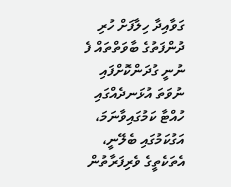ގަވާއިދާ ހިލާފަށް ހުރި ދުންފަތުގެ ބާވަތްތައް ފެ ނުނީ ގުދަންކޮށްފައި ނުވަތަ އުޅަނދެއްގައި ހުއްޓާ ކަމުގައިވާނަމަ، އަގުކަމުގައި ބެލޭނީ، އެތަކެތީގެ ވެރިފަރާތުން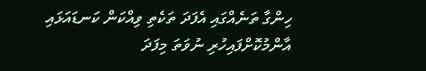ހިންގާ ތަނެއްގައި އެފަދަ ތަކެތި ވިއްކަން ކަނޑައަޅައި އާންމުކޮށްފައިހުރި ނުވަތަ މިފަދަ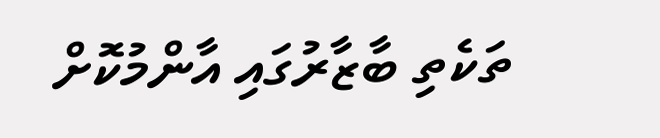ތަކެތި ބާޒާރުގައި އާންމުކޮށް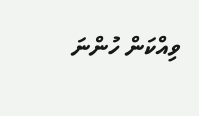ވިއްކަން ހުންނަ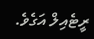ރީޓެއިލް އަގެވެ.